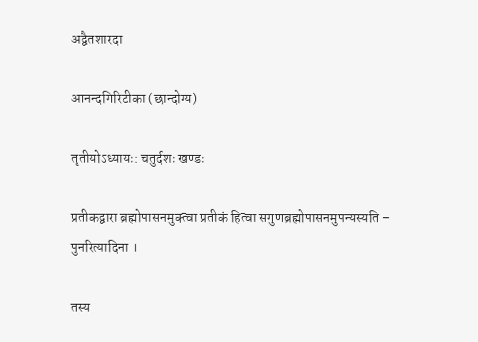अद्वैतशारदा

आनन्दगिरिटीका (छान्दोग्य)

तृतीयोऽध्यायः: चतुर्दशः खण्डः

प्रतीकद्वारा ब्रह्मोपासनमुक्त्वा प्रतीकं हित्वा सगुणब्रह्मोपासनमुपन्यस्यति –
पुनरित्यादिना ।

तस्य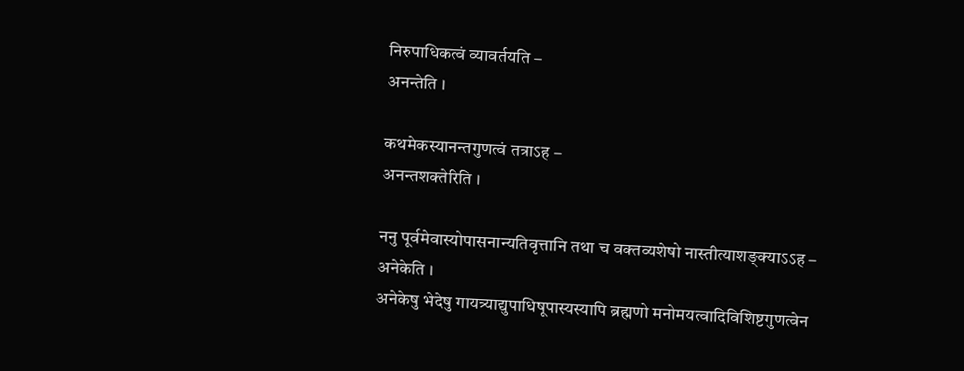निरुपाधिकत्वं व्यावर्तयति –
अनन्तेति ।

कथमेकस्यानन्तगुणत्वं तत्राऽह –
अनन्तशक्तेरिति ।

ननु पूर्वमेवास्योपासनान्यतिवृत्तानि तथा च वक्तव्यशेषो नास्तीत्याशङ्क्याऽऽह –
अनेकेति ।
अनेकेषु भेदेषु गायत्र्याद्युपाधिषूपास्यस्यापि ब्रह्मणो मनोमयत्वादिविशिष्टगुणत्वेन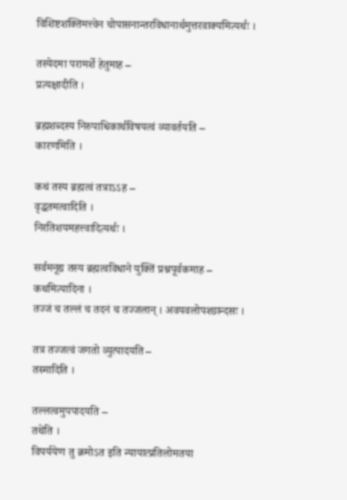विशिष्टशक्तिमत्त्वेन चोपासनान्तरविधानार्थमुत्तरवाक्यमित्यर्थः ।

तस्येदमा परामर्शे हेतुमाह –
प्रत्यक्षादीति ।

ब्रह्मशब्दस्य निरुपाधिकार्थविषयत्वं व्यावर्तयति –
कारणमिति ।

कथं तस्य ब्रह्मत्वं तत्राऽऽह –
वृद्धतमत्वादिति ।
निरतिशयमहत्त्वादित्यर्थः ।

सर्वमनूद्य तस्य ब्रह्मत्वविधाने युक्तिं प्रश्नपूर्वकमाह –
कथमित्यादिना ।
तज्जं च तल्लं च तदनं च तज्जलान् । अवयवलोपश्छान्दसः ।

तत्र तज्जत्वं जगतो व्युत्पादयति –
तस्मादिति ।

तल्लत्वमुपपादयति –
तथेति ।
विपर्ययेण तु क्रमोऽत इति न्यायात्प्रतिलोमतया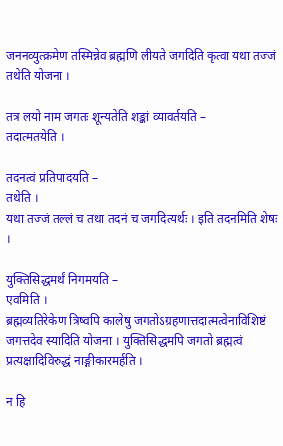जननव्युत्क्रमेण तस्मिन्नेव ब्रह्मणि लीयते जगदिति कृत्वा यथा तज्जं तथेति योजना ।

तत्र लयो नाम जगतः शून्यतेति शङ्कां व्यावर्तयति –
तदात्मतयेति ।

तदनत्वं प्रतिपादयति –
तथेति ।
यथा तज्जं तल्लं च तथा तदनं च जगदित्यर्थः । इति तदनमिति शेषः ।

युक्तिसिद्धमर्थं निगमयति –
एवमिति ।
ब्रह्मव्यतिरेकेण त्रिष्वपि कालेषु जगतोऽग्रहणात्तदात्मत्वेनाविशिष्टं जगत्तदेव स्यादिति योजना । युक्तिसिद्धमपि जगतो ब्रह्मत्वं प्रत्यक्षादिविरुद्धं नाङ्गीकारमर्हति ।

न हि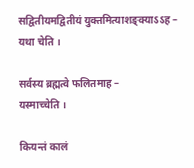सद्वितीयमद्वितीयं युक्तमित्याशङ्क्याऽऽह –
यथा चेति ।

सर्वस्य ब्रह्मत्वे फलितमाह –
यस्माच्चेति ।

कियन्तं कालं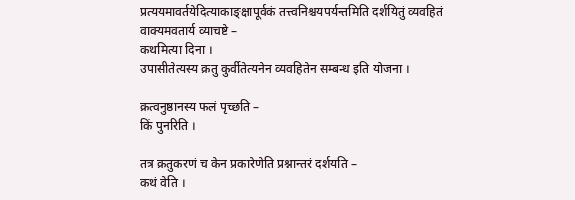प्रत्ययमावर्तयेदित्याकाङ्क्षापूर्वकं तत्त्वनिश्चयपर्यन्तमिति दर्शयितुं व्यवहितं वाक्यमवतार्य व्याचष्टे –
कथमित्या दिना ।
उपासीतेत्यस्य क्रतु कुर्वीतेत्यनेन व्यवहितेन सम्बन्ध इति योजना ।

क्रत्वनुष्ठानस्य फलं पृच्छति –
किं पुनरिति ।

तत्र क्रतुकरणं च केन प्रकारेणेति प्रश्नान्तरं दर्शयति –
कथं वेति ।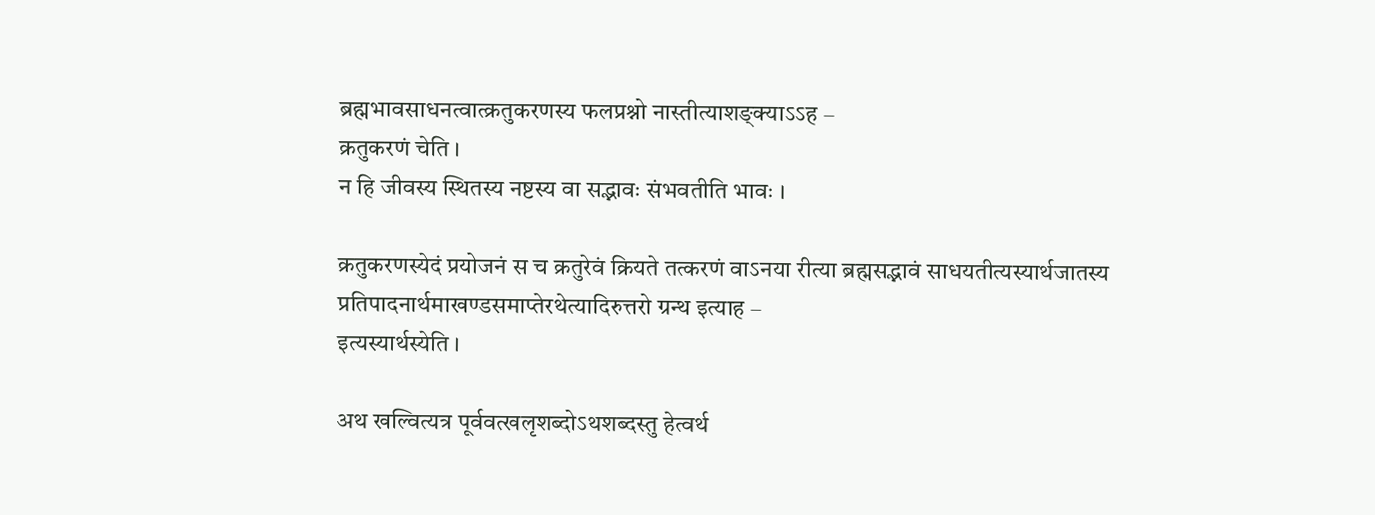ब्रह्मभावसाधनत्वात्क्रतुकरणस्य फलप्रश्नो नास्तीत्याशङ्क्याऽऽह –
क्रतुकरणं चेति ।
न हि जीवस्य स्थितस्य नष्टस्य वा सद्भावः संभवतीति भावः ।

क्रतुकरणस्येदं प्रयोजनं स च क्रतुरेवं क्रियते तत्करणं वाऽनया रीत्या ब्रह्मसद्भावं साधयतीत्यस्यार्थजातस्य प्रतिपादनार्थमाखण्डसमाप्तेरथेत्यादिरुत्तरो ग्रन्थ इत्याह –
इत्यस्यार्थस्येति ।

अथ खल्वित्यत्र पूर्ववत्खलृशब्दोऽथशब्दस्तु हेत्वर्थ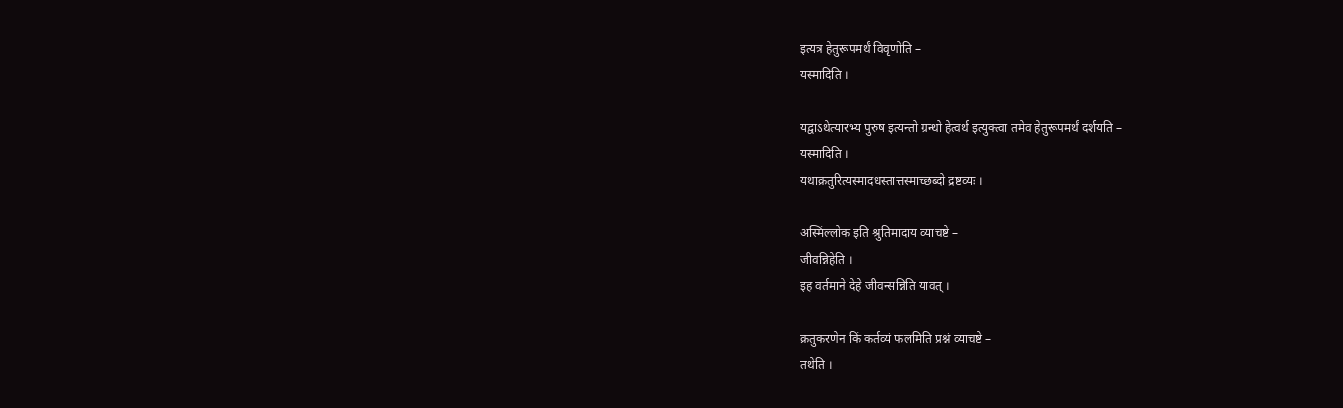इत्यत्र हेतुरूपमर्थं विवृणोति –
यस्मादिति ।

यद्वाऽथेत्यारभ्य पुरुष इत्यन्तो ग्रन्थो हेत्वर्थ इत्युक्त्वा तमेव हेतुरूपमर्थं दर्शयति –
यस्मादिति ।
यथाक्रतुरित्यस्मादधस्तात्तस्माच्छब्दो द्रष्टव्यः ।

अस्मिंल्लोक इति श्रुतिमादाय व्याचष्टे –
जीवन्निहेति ।
इह वर्तमाने देहे जीवन्सन्निति यावत् ।

क्रतुकरणेन किं कर्तव्यं फलमिति प्रश्नं व्याचष्टे –
तथेति ।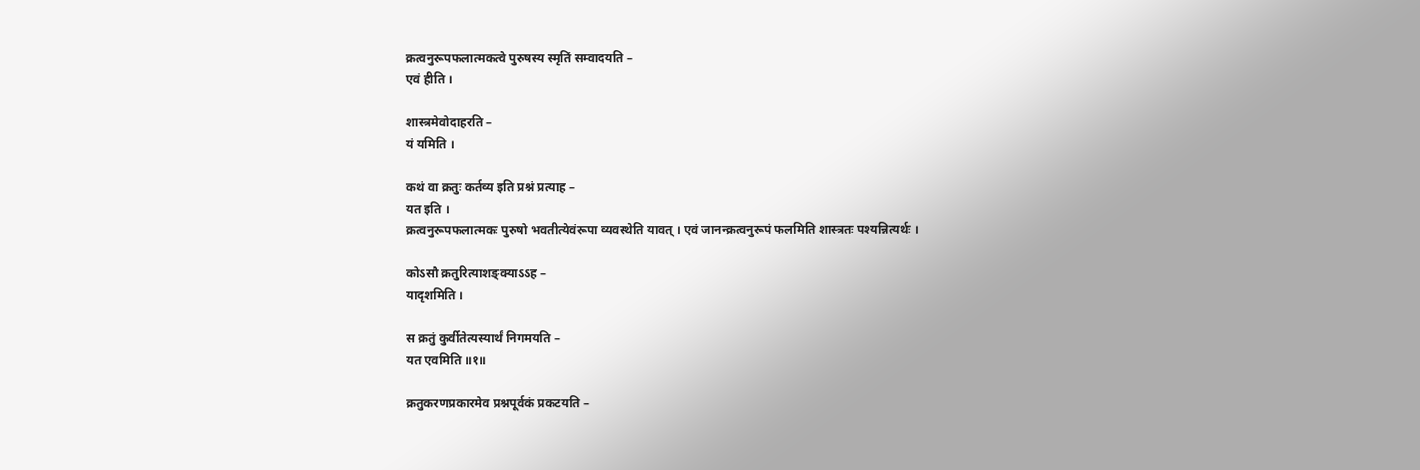क्रत्वनुरूपफलात्मकत्वे पुरुषस्य स्मृतिं सम्वादयति –
एवं हीति ।

शास्त्रमेवोदाहरति –
यं यमिति ।

कथं वा क्रतुः कर्तव्य इति प्रश्नं प्रत्याह –
यत इति ।
क्रत्वनुरूपफलात्मकः पुरुषो भवतीत्येवंरूपा व्यवस्थेति यावत् । एवं जानन्क्रत्वनुरूपं फलमिति शास्त्रतः पश्यन्नित्यर्थः ।

कोऽसौ क्रतुरित्याशङ्क्याऽऽह –
यादृशमिति ।

स क्रतुं कुर्वीतेत्यस्यार्थं निगमयति –
यत एवमिति ॥१॥

क्रतुकरणप्रकारमेव प्रश्नपूर्वकं प्रकटयति –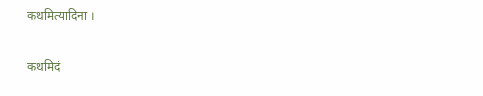कथमित्यादिना ।

कथमिदं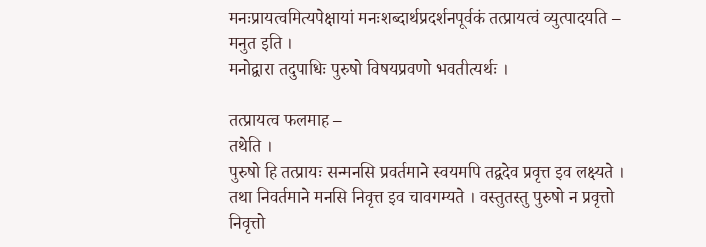मनःप्रायत्वमित्यपेक्षायां मनःशब्दार्थप्रदर्शनपूर्वकं तत्प्रायत्वं व्युत्पादयति –
मनुत इति ।
मनोद्वारा तदुपाधिः पुरुषो विषयप्रवणो भवतीत्यर्थः ।

तत्प्रायत्व फलमाह –
तथेति ।
पुरुषो हि तत्प्रायः सन्मनसि प्रवर्तमाने स्वयमपि तद्वदेव प्रवृत्त इव लक्ष्यते । तथा निवर्तमाने मनसि निवृत्त इव चावगम्यते । वस्तुतस्तु पुरुषो न प्रवृत्तो निवृत्तो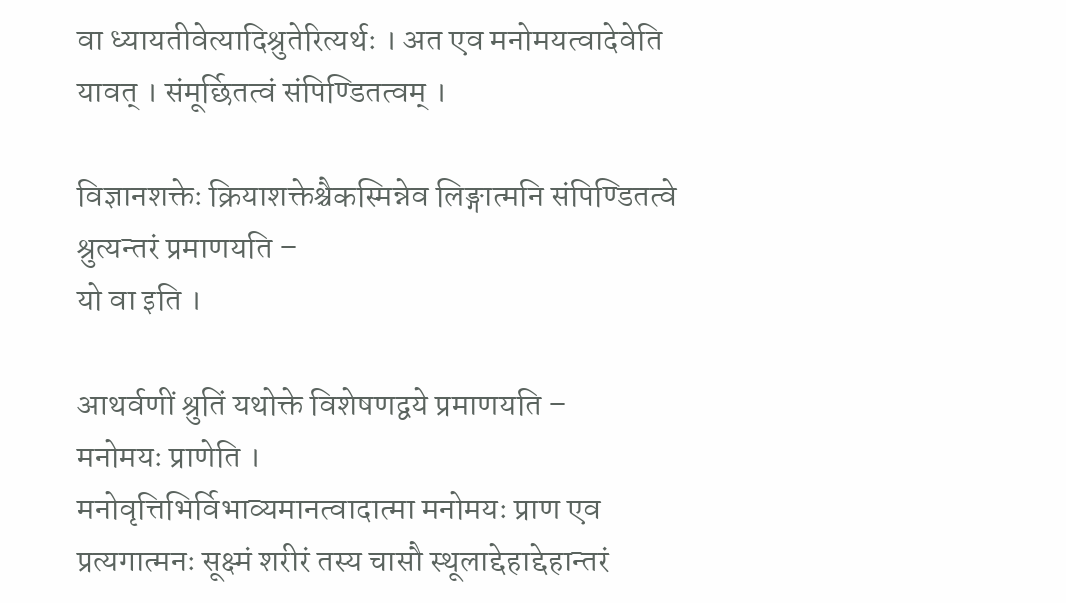वा ध्यायतीवेत्यादिश्रुतेरित्यर्थः । अत एव मनोमयत्वादेवेति यावत् । संमूर्छितत्वं संपिण्डितत्वम् ।

विज्ञानशक्तेः क्रियाशक्तेश्चैकस्मिन्नेव लिङ्गात्मनि संपिण्डितत्वे श्रुत्यन्तरं प्रमाणयति –
यो वा इति ।

आथर्वणीं श्रुतिं यथोक्ते विशेषणद्वये प्रमाणयति –
मनोमयः प्राणेति ।
मनोवृत्तिभिर्विभाव्यमानत्वादात्मा मनोमयः प्राण एव प्रत्यगात्मनः सूक्ष्मं शरीरं तस्य चासौ स्थूलाद्देहाद्देहान्तरं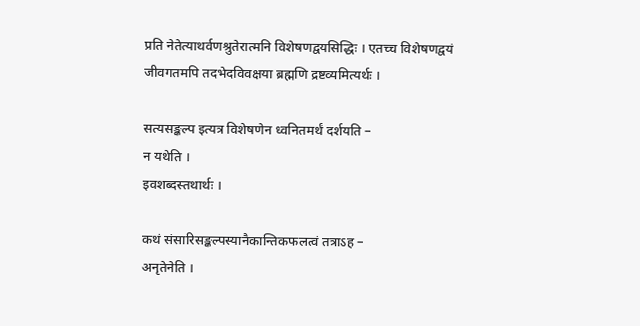प्रति नेतेत्याथर्वणश्रुतेरात्मनि विशेषणद्वयसिद्धिः । एतच्च विशेषणद्वयं जीवगतमपि तदभेदविवक्षया ब्रह्मणि द्रष्टव्यमित्यर्थः ।

सत्यसङ्कल्प इत्यत्र विशेषणेन ध्वनितमर्थं दर्शयति –
न यथेति ।
इवशब्दस्तथार्थः ।

कथं संसारिसङ्कल्पस्यानैकान्तिकफलत्वं तत्राऽह –
अनृतेनेति ।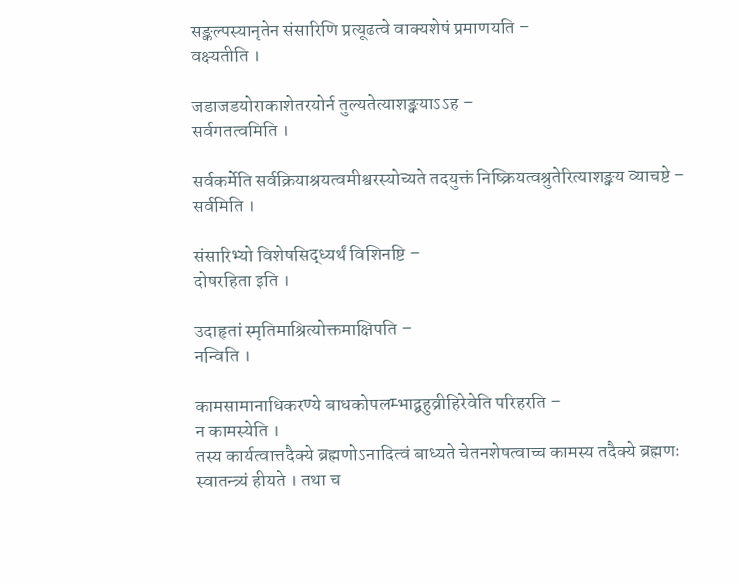सङ्कल्पस्यानृतेन संसारिणि प्रत्यूढत्वे वाक्यशेषं प्रमाणयति –
वक्ष्यतीति ।

जडाजडयोराकाशेतरयोर्न तुल्यतेत्याशङ्क्याऽऽह –
सर्वगतत्वमिति ।

सर्वकर्मेति सर्वक्रियाश्रयत्वमीश्वरस्योच्यते तदयुक्तं निष्क्रियत्वश्रुतेरित्याशङ्क्य व्याचष्टे –
सर्वमिति ।

संसारिभ्यो विशेषसिद्ध्यर्थं विशिनष्टि –
दोषरहिता इति ।

उदाहृतां स्मृतिमाश्रित्योक्तमाक्षिपति –
नन्विति ।

कामसामानाधिकरण्ये बाधकोपलम्भाद्बहुव्रीहिरेवेति परिहरति –
न कामस्येति ।
तस्य कार्यत्वात्तदैक्ये ब्रह्मणोऽनादित्वं बाध्यते चेतनशेषत्वाच्च कामस्य तदैक्ये ब्रह्मणः स्वातन्त्र्यं हीयते । तथा च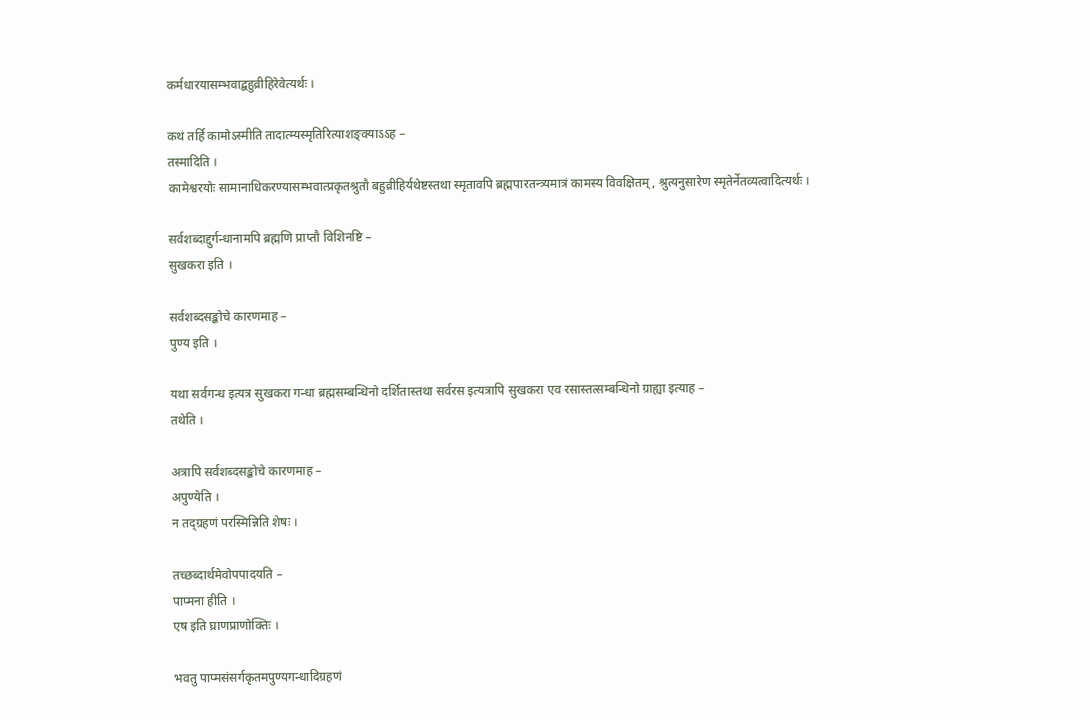कर्मधारयासम्भवाद्बहुव्रीहिरेवेत्यर्थः ।

कथं तर्हि कामोऽस्मीति तादात्म्यस्मृतिरित्याशङ्क्याऽऽह –
तस्मादिति ।
कामेश्वरयोः सामानाधिकरण्यासम्भवात्प्रकृतश्रुतौ बहुव्रीहिर्यथेष्टस्तथा स्मृतावपि ब्रह्मपारतन्त्र्यमात्रं कामस्य विवक्षितम्, श्रुत्यनुसारेण स्मृतेर्नेतव्यत्वादित्यर्थः ।

सर्वशब्दाद्दुर्गन्धानामपि ब्रह्मणि प्राप्तौ विशिनष्टि –
सुखकरा इति ।

सर्वशब्दसङ्कोचे कारणमाह –
पुण्य इति ।

यथा सर्वगन्ध इत्यत्र सुखकरा गन्धा ब्रह्मसम्बन्धिनो दर्शितास्तथा सर्वरस इत्यत्रापि सुखकरा एव रसास्तत्सम्बन्धिनो ग्राह्या इत्याह –
तथेति ।

अत्रापि सर्वशब्दसङ्कोचे कारणमाह –
अपुण्येति ।
न तद्ग्रहणं परस्मिन्निति शेषः ।

तच्छब्दार्थमेवोपपादयति –
पाप्मना हीति ।
एष इति घ्राणप्राणोक्तिः ।

भवतु पाप्मसंसर्गकृतमपुण्यगन्धादिग्रहणं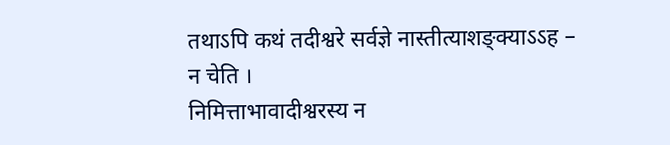तथाऽपि कथं तदीश्वरे सर्वज्ञे नास्तीत्याशङ्क्याऽऽह –
न चेति ।
निमित्ताभावादीश्वरस्य न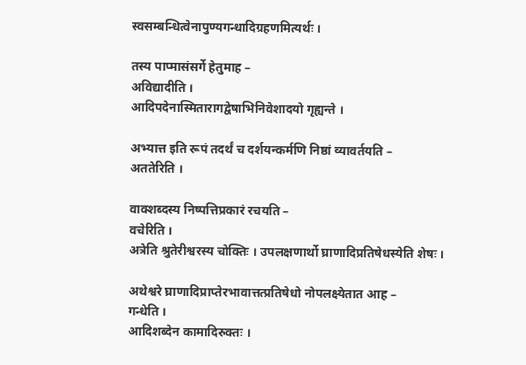स्वसम्बन्धित्वेनापुण्यगन्धादिग्रहणमित्यर्थः ।

तस्य पाप्मासंसर्गे हेतुमाह –
अविद्यादीति ।
आदिपदेनास्मितारागद्वेषाभिनिवेशादयो गृह्यन्ते ।

अभ्यात्त इति रूपं तदर्थं च दर्शयन्कर्मणि निष्ठां व्यावर्तयति –
अततेरिति ।

वाक्शब्दस्य निष्पत्तिप्रकारं रचयति –
वचेरिति ।
अत्रेति श्रुतेरीश्वरस्य चोक्तिः । उपलक्षणार्थो घ्राणादिप्रतिषेधस्येति शेषः ।

अथेश्वरे घ्राणादिप्राप्तेरभावात्तत्प्रतिषेधो नोपलक्ष्येतात आह –
गन्धेति ।
आदिशब्देन कामादिरुक्तः ।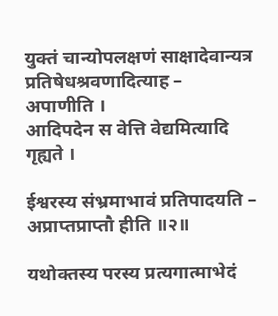युक्तं चान्योपलक्षणं साक्षादेवान्यत्र प्रतिषेधश्रवणादित्याह –
अपाणीति ।
आदिपदेन स वेत्ति वेद्यमित्यादि गृह्यते ।

ईश्वरस्य संभ्रमाभावं प्रतिपादयति –
अप्राप्तप्राप्तौ हीति ॥२॥

यथोक्तस्य परस्य प्रत्यगात्माभेदं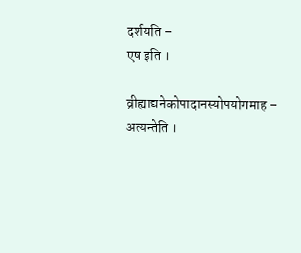दर्शयति –
एष इति ।

व्रीह्याद्यनेकोपादानस्योपयोगमाह –
अत्यन्तेति ।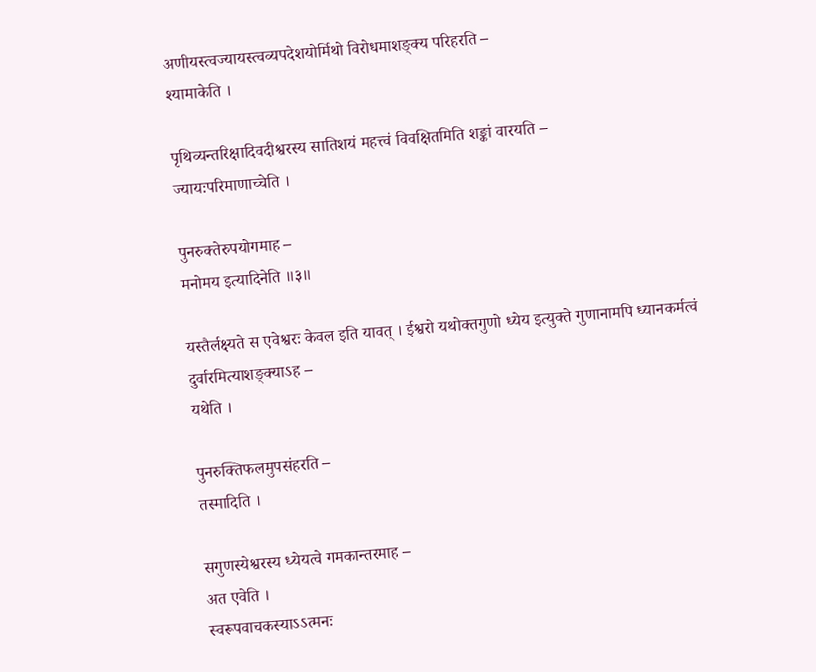अणीयस्त्वज्यायस्त्वव्यपदेशयोर्मिथो विरोधमाशङ्क्य परिहरति –
श्यामाकेति ।

पृथिव्यन्तरिक्षादिवदीश्वरस्य सातिशयं महत्त्वं विवक्षितमिति शङ्कां वारयति –
ज्यायःपरिमाणाच्चेति ।

पुनरुक्तेरुपयोगमाह –
मनोमय इत्यादिनेति ॥३॥

यस्तैर्लक्ष्यते स एवेश्वरः केवल इति यावत् । ईश्वरो यथोक्तगुणो ध्येय इत्युक्ते गुणानामपि ध्यानकर्मत्वं दुर्वारमित्याशङ्क्याऽह –
यथेति ।

पुनरुक्तिफलमुपसंहरति –
तस्मादिति ।

सगुणस्येश्वरस्य ध्येयत्वे गमकान्तरमाह –
अत एवेति ।
स्वरूपवाचकस्याऽऽत्मनः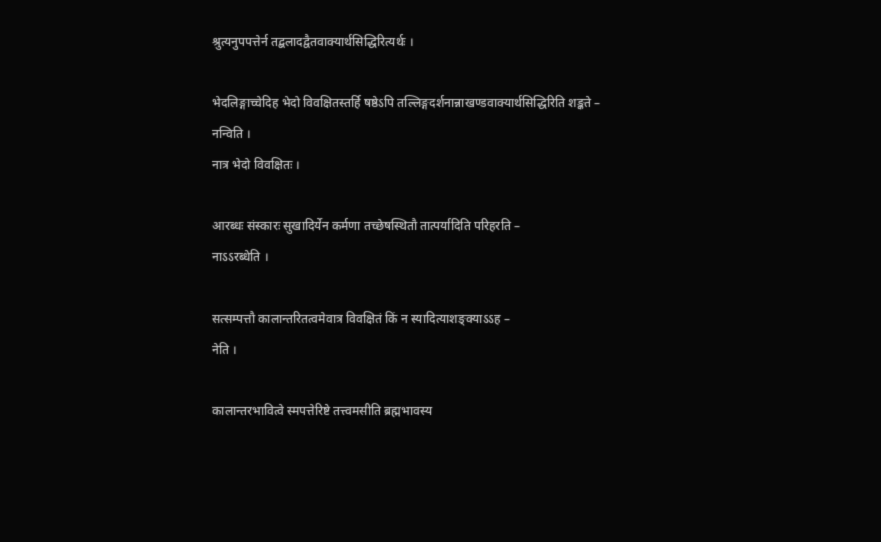श्रुत्यनुपपत्तेर्न तद्बलादद्वैतवाक्यार्थसिद्धिरित्यर्थः ।

भेदलिङ्गाच्चेदिह भेदो विवक्षितस्तर्हि षष्ठेऽपि तल्लिङ्गदर्शनान्नाखण्डवाक्यार्थसिद्धिरिति शङ्कते –
नन्विति ।
नात्र भेदो विवक्षितः ।

आरब्धः संस्कारः सुखादिर्येन कर्मणा तच्छेषस्थितौ तात्पर्यादिति परिहरति –
नाऽऽरब्धेति ।

सत्सम्पत्तौ कालान्तरितत्वमेवात्र विवक्षितं किं न स्यादित्याशङ्क्याऽऽह –
नेति ।

कालान्तरभावित्वे स्मपत्तेरिष्टे तत्त्वमसीति ब्रह्मभावस्य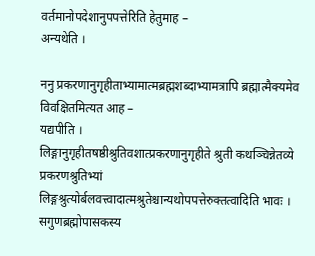वर्तमानोपदेशानुपपत्तेरिति हेतुमाह –
अन्यथेति ।

ननु प्रकरणानुगृहीताभ्यामात्मब्रह्मशब्दाभ्यामत्रापि ब्रह्मात्मैक्यमेव विवक्षितमित्यत आह –
यद्यपीति ।
लिङ्गानुगृहीतषष्ठीश्रुतिवशात्प्रकरणानुगृहीते श्रुती कथञ्चिन्नेतव्ये प्रकरणश्रुतिभ्यां लिङ्गश्रुत्योर्बलवत्त्वादात्मश्रुतेश्चान्यथोपपत्तेरुक्तत्वादिति भावः । सगुणब्रह्मोपासकस्य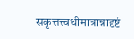सकृत्तत्त्वधीमात्रान्नादृष्टं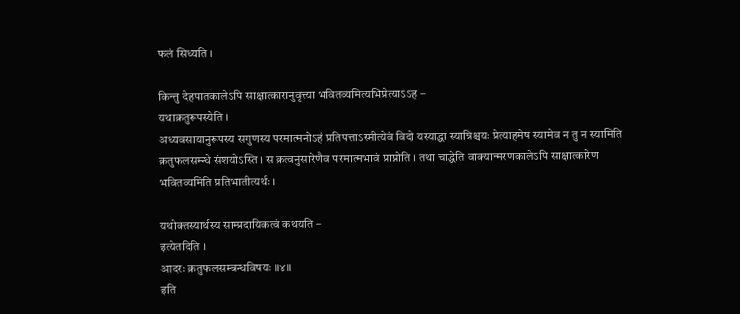फलं सिध्यति ।

किन्तु देहपातकालेऽपि साक्षात्कारानुवृत्त्या भवितव्यमित्यभिप्रेत्याऽऽह –
यथाक्रतुरूपस्येति ।
अध्यवसायानुरूपस्य सगुणस्य परमात्मनोऽहं प्रतिपत्ताऽस्मीत्येवं विदो यस्याद्धा स्यान्निश्चयः प्रेत्याहमेष स्यामेव न तु न स्यामिति क्रतुफलसम्न्धे संशयोऽस्ति । स क्रत्वनुसारेणैव परमात्मभावं प्राप्नोति । तथा चाद्धेति वाक्यान्मरणकालेऽपि साक्षात्कारेण भवितव्यमिति प्रतिभातीत्यर्थः ।

यथोक्तस्यार्थस्य साम्प्रदायिकत्वं कथयति –
इत्येतदिति ।
आदरः क्रतुफलसम्बन्धविषयः ॥४॥
इति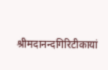श्रीमदानन्दगिरिटीकायां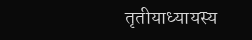तृतीयाध्यायस्य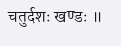चतुर्दशः खण्डः ॥